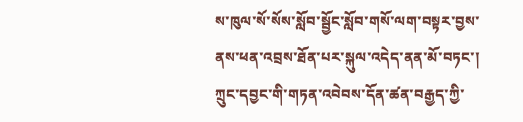ས་ཁུལ་སོ་སོས་སློབ་སྦྱོང་སློབ་གསོ་ལག་བསྟར་བྱས་ནས་ཕན་འབྲས་ཐོན་པར་སྐུལ་འདེད་ནན་མོ་བཏང་།
ཀྲུང་དབྱང་གི་གཏན་འབེབས་དོན་ཚན་བརྒྱད་ཀྱི་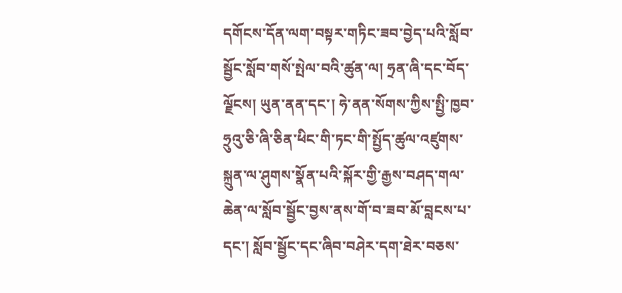དགོངས་དོན་ལག་བསྟར་གཏིང་ཟབ་བྱེད་པའི་སློབ་སྦྱོང་སློབ་གསོ་སྤེལ་བའི་ཚུན་ལ། ཧྲན་ཞི་དང་བོད་ལྗོངས། ཡུན་ནན་དང་། ཧེ་ནན་སོགས་ཀྱིས་སྤྱི་ཁྱབ་ཧྲུའུ་ཅི་ཞི་ཅིན་ཕིང་གི་ཏང་གི་སྤྱོད་ཚུལ་འཛུགས་སྐྲུན་ལ་ཤུགས་སྣོན་པའི་སྐོར་གྱི་རྒྱས་བཤད་གལ་ཆེན་ལ་སློབ་སྦྱོང་བྱས་ནས་གོ་བ་ཟབ་མོ་བླངས་པ་དང་། སློབ་སྦྱོང་དང་ཞིབ་བཤེར་དག་ཐེར་བཅས་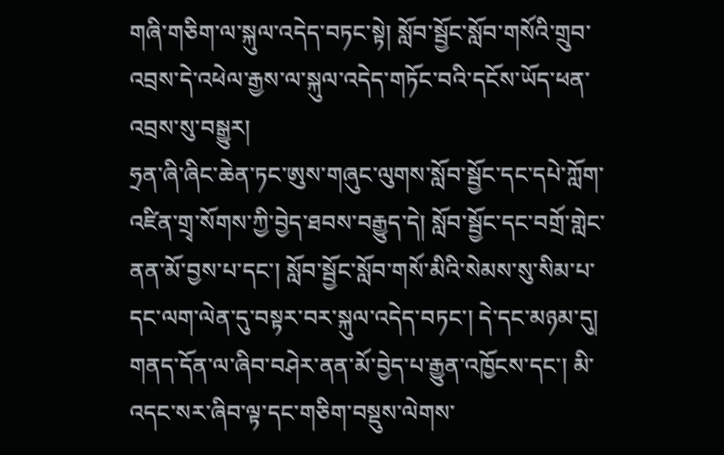གཞི་གཅིག་ལ་སྐུལ་འདེད་བཏང་སྟེ། སློབ་སྦྱོང་སློབ་གསོའི་གྲུབ་འབྲས་དེ་འཕེལ་རྒྱས་ལ་སྐུལ་འདེད་གཏོང་བའི་དངོས་ཡོད་ཕན་འབྲས་སུ་བསྒྱུར།
ཧྲན་ཞི་ཞིང་ཆེན་ཏང་ཨུས་གཞུང་ལུགས་སློབ་སྦྱོང་དང་དཔེ་ཀློག་འཛིན་གྲྭ་སོགས་ཀྱི་བྱེད་ཐབས་བརྒྱུད་དེ། སློབ་སྦྱོང་དང་བགྲོ་གླེང་ནན་མོ་བྱས་པ་དང་། སློབ་སྦྱོང་སློབ་གསོ་མིའི་སེམས་སུ་སིམ་པ་དང་ལག་ལེན་དུ་བསྟར་བར་སྐུལ་འདེད་བཏང་། དེ་དང་མཉམ་དུ། གནད་དོན་ལ་ཞིབ་བཤེར་ནན་མོ་བྱེད་པ་རྒྱུན་འཁྱོངས་དང་། མི་འདང་སར་ཞིབ་ལྟ་དང་གཅིག་བསྡུས་ལེགས་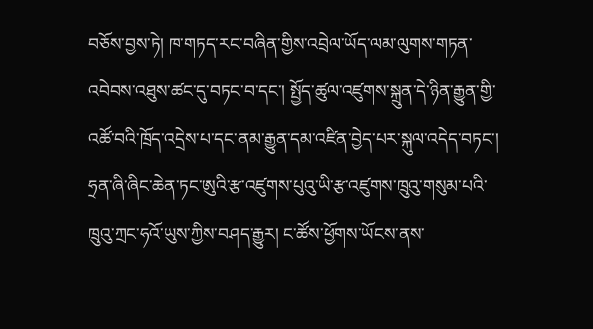བཅོས་བྱས་ཏེ། ཁ་གཏད་རང་བཞིན་གྱིས་འབྲེལ་ཡོད་ལམ་ལུགས་གཏན་འབེབས་འཐུས་ཚང་དུ་བཏང་བ་དང་། སྤྱོད་ཚུལ་འཛུགས་སྐྲུན་དེ་ཉིན་རྒྱུན་གྱི་འཚོ་བའི་ཁྲོད་འདྲེས་པ་དང་ནམ་རྒྱུན་དམ་འཛིན་བྱེད་པར་སྐུལ་འདེད་བཏང་།
ཧྲན་ཞི་ཞིང་ཆེན་ཏང་ཨུའི་རྩ་འཛུགས་པུའུ་ཡི་རྩ་འཛུགས་ཁྲུའུ་གསུམ་པའི་ཁྲུའུ་ཀྲང་ཧའོ་ཡུས་ཀྱིས་བཤད་རྒྱུར། ང་ཚོས་ཕྱོགས་ཡོངས་ནས་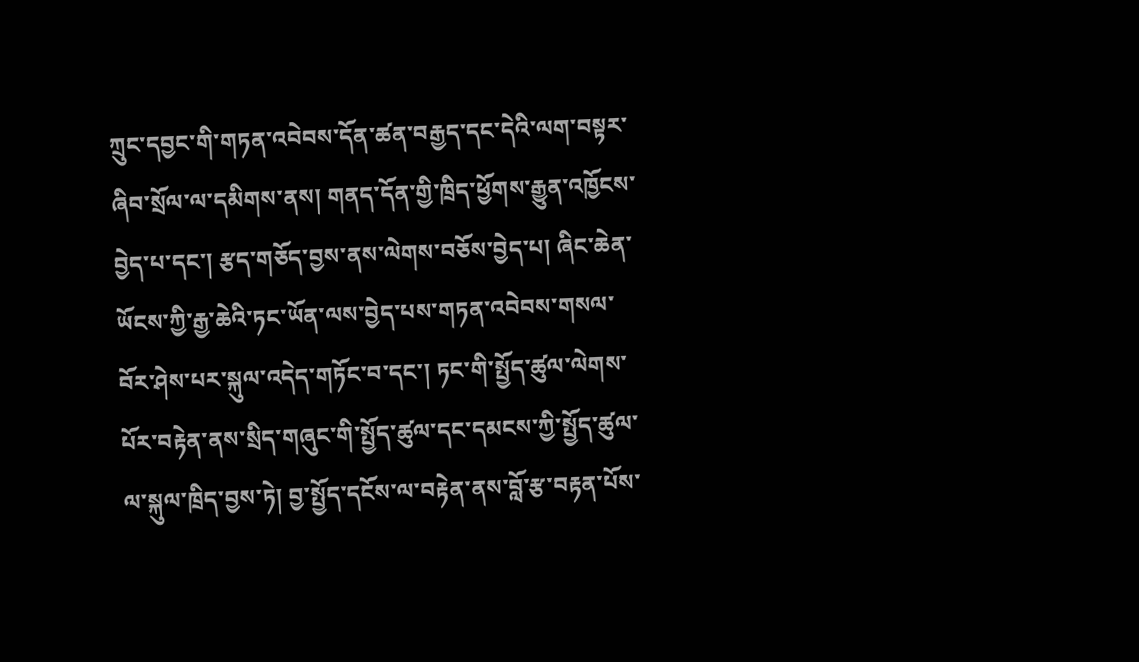ཀྲུང་དབྱང་གི་གཏན་འབེབས་དོན་ཚན་བརྒྱད་དང་དེའི་ལག་བསྟར་ཞིབ་སྲོལ་ལ་དམིགས་ནས། གནད་དོན་གྱི་ཁྲིད་ཕྱོགས་རྒྱུན་འཁྱོངས་བྱེད་པ་དང་། རྩད་གཅོད་བྱས་ནས་ལེགས་བཅོས་བྱེད་པ། ཞིང་ཆེན་ཡོངས་ཀྱི་རྒྱ་ཆེའི་ཏང་ཡོན་ལས་བྱེད་པས་གཏན་འབེབས་གསལ་བོར་ཤེས་པར་སྐུལ་འདེད་གཏོང་བ་དང་། ཏང་གི་སྤྱོད་ཚུལ་ལེགས་པོར་བརྟེན་ནས་སྲིད་གཞུང་གི་སྤྱོད་ཚུལ་དང་དམངས་ཀྱི་སྤྱོད་ཚུལ་ལ་སྐུལ་ཁྲིད་བྱས་ཏེ། བྱ་སྤྱོད་དངོས་ལ་བརྟེན་ནས་བློ་རྩ་བརྟན་པོས་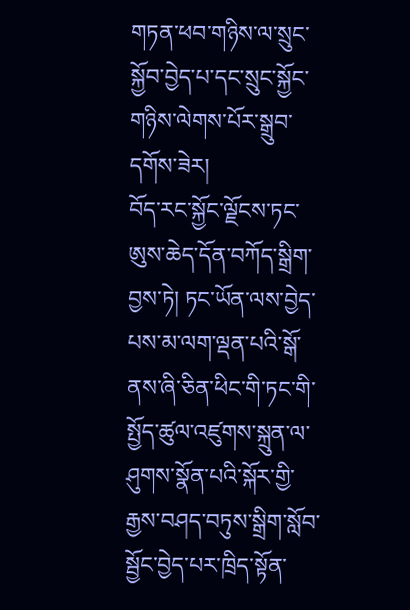གཏན་ཕབ་གཉིས་ལ་སྲུང་སྐྱོབ་བྱེད་པ་དང་སྲུང་སྐྱོང་གཉིས་ལེགས་པོར་སྒྲུབ་དགོས་ཟེར།
བོད་རང་སྐྱོང་ལྗོངས་ཏང་ཨུས་ཆེད་དོན་བཀོད་སྒྲིག་བྱས་ཏེ། ཏང་ཡོན་ལས་བྱེད་པས་མ་ལག་ལྡན་པའི་སྒོ་ནས་ཞི་ཅིན་ཕིང་གི་ཏང་གི་སྤྱོད་ཚུལ་འཛུགས་སྐྲུན་ལ་ཤུགས་སྣོན་པའི་སྐོར་གྱི་རྒྱས་བཤད་བཏུས་སྒྲིག་སློབ་སྦྱོང་བྱེད་པར་ཁྲིད་སྟོན་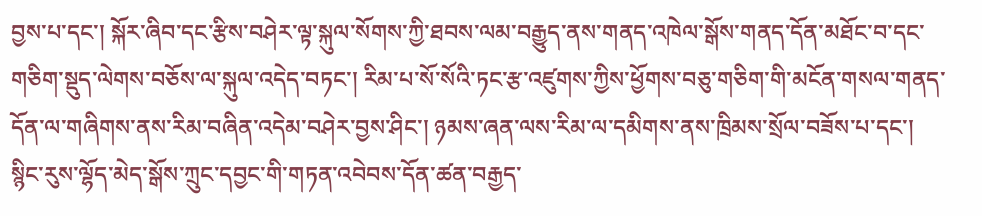བྱས་པ་དང་། སྐོར་ཞིབ་དང་རྩིས་བཤེར་ལྟ་སྐུལ་སོགས་ཀྱི་ཐབས་ལམ་བརྒྱུད་ནས་གནད་འཁེལ་སྒོས་གནད་དོན་མཐོང་བ་དང་གཅིག་སྡུད་ལེགས་བཅོས་ལ་སྐུལ་འདེད་བཏང་། རིམ་པ་སོ་སོའི་ཏང་རྩ་འཛུགས་ཀྱིས་ཕྱོགས་བཅུ་གཅིག་གི་མངོན་གསལ་གནད་དོན་ལ་གཞིགས་ནས་རིམ་བཞིན་འདེམ་བཤེར་བྱས་ཤིང་། ཉམས་ཞན་ལས་རིམ་ལ་དམིགས་ནས་ཁྲིམས་སྲོལ་བཟོས་པ་དང་། སྙིང་རུས་ལྷོད་མེད་སྒོས་ཀྲུང་དབྱང་གི་གཏན་འབེབས་དོན་ཚན་བརྒྱད་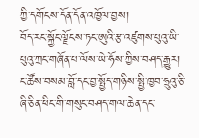ཀྱི་དགོངས་དོན་དོན་འཁྱོལ་བྱས།
བོད་རང་སྐྱོང་ལྗོངས་ཏང་ཨུའི་རྩ་འཛུགས་པུའུ་ཡི་པུའུ་ཀྲང་གཞོན་པ་ལོས་ཡེ་ཧོས་ཀྱིས་བཤད་རྒྱུར། ང་ཚོས་བསམ་བློ་དང་བྱ་སྤྱོད་གཉིས་སྤྱི་ཁྱབ་ཧྲུའུ་ཅི་ཞི་ཅིན་ཕིང་གི་གསུང་བཤད་གལ་ཆེན་དང་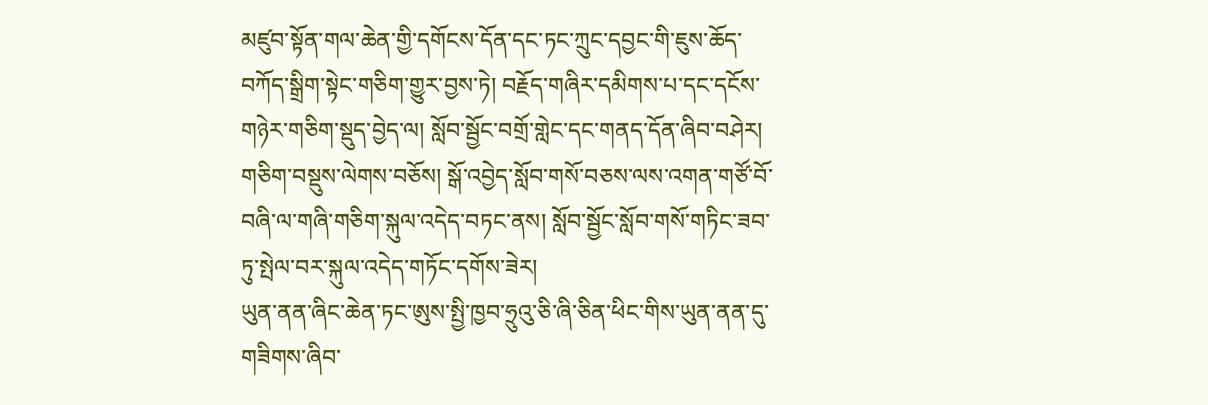མཛུབ་སྟོན་གལ་ཆེན་གྱི་དགོངས་དོན་དང་ཏང་ཀྲུང་དབྱང་གི་ཇུས་ཆོད་བཀོད་སྒྲིག་སྟེང་གཅིག་གྱུར་བྱས་ཏེ། བརྗོད་གཞིར་དམིགས་པ་དང་དངོས་གཉེར་གཅིག་སྡུད་བྱེད་ལ། སློབ་སྦྱོང་བགྲོ་གླེང་དང་གནད་དོན་ཞིབ་བཤེར། གཅིག་བསྡུས་ལེགས་བཅོས། སྒོ་འབྱེད་སློབ་གསོ་བཅས་ལས་འགན་གཙོ་བོ་བཞི་ལ་གཞི་གཅིག་སྐུལ་འདེད་བཏང་ནས། སློབ་སྦྱོང་སློབ་གསོ་གཏིང་ཟབ་ཏུ་སྤེལ་བར་སྐུལ་འདེད་གཏོང་དགོས་ཟེར།
ཡུན་ནན་ཞིང་ཆེན་ཏང་ཨུས་སྤྱི་ཁྱབ་ཧྲུའུ་ཅི་ཞི་ཅིན་ཕིང་གིས་ཡུན་ནན་དུ་གཟིགས་ཞིབ་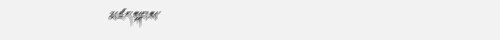མཛད་སྐབས་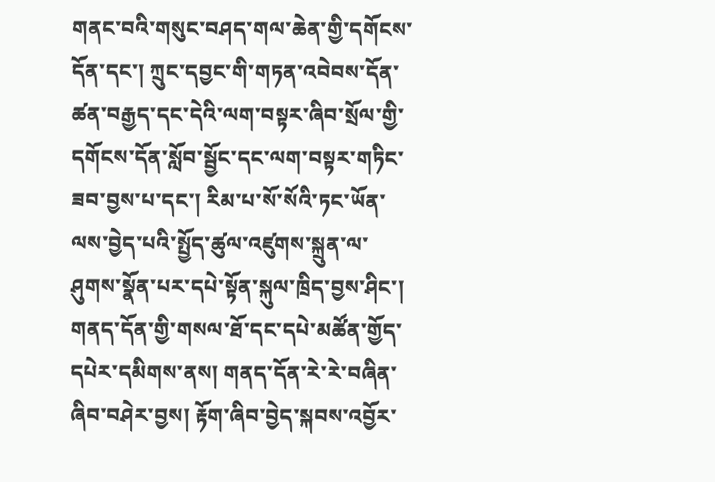གནང་བའི་གསུང་བཤད་གལ་ཆེན་གྱི་དགོངས་དོན་དང་། ཀྲུང་དབྱང་གི་གཏན་འབེབས་དོན་ཚན་བརྒྱད་དང་དེའི་ལག་བསྟར་ཞིབ་སྲོལ་གྱི་དགོངས་དོན་སློབ་སྦྱོང་དང་ལག་བསྟར་གཏིང་ཟབ་བྱས་པ་དང་། རིམ་པ་སོ་སོའི་ཏང་ཡོན་ལས་བྱེད་པའི་སྤྱོད་ཚུལ་འཛུགས་སྐྲུན་ལ་ཤུགས་སྣོན་པར་དཔེ་སྟོན་སྐུལ་ཁྲིད་བྱས་ཤིང་། གནད་དོན་གྱི་གསལ་ཐོ་དང་དཔེ་མཚོན་གྱོད་དཔེར་དམིགས་ནས། གནད་དོན་རེ་རེ་བཞིན་ཞིབ་བཤེར་བྱས། རྟོག་ཞིབ་བྱེད་སྐབས་འབྱོར་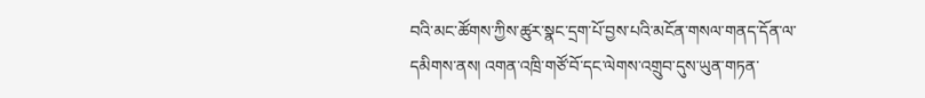བའི་མང་ཚོགས་ཀྱིས་ཚུར་སྣང་དྲག་པོ་བྱས་པའི་མངོན་གསལ་གནད་དོན་ལ་དམིགས་ནས། འགན་འཁྲི་གཙོ་བོ་དང་ལེགས་འགྲུབ་དུས་ཡུན་གཏན་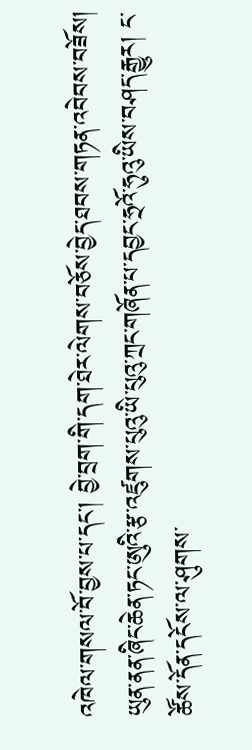འཁེལ་གསལ་བོ་བྱས་པ་དང་། བྱེ་བྲག་གི་དག་ཐེར་ལེགས་བཅོས་བྱེད་ཐབས་གཏན་འབེབས་བཟོས།
ཡུན་ནན་ཞིང་ཆེན་ཏང་ཨུའི་རྩ་འཛུགས་པུའུ་ཡི་པུའུ་ཀྲང་གཞོན་པ་དབྱང་ཧྲའོ་ཧུའུ་ཡིས་བཤད་རྒྱུར། ང་ཚོས་དོན་དངོས་ལ་ཤུགས་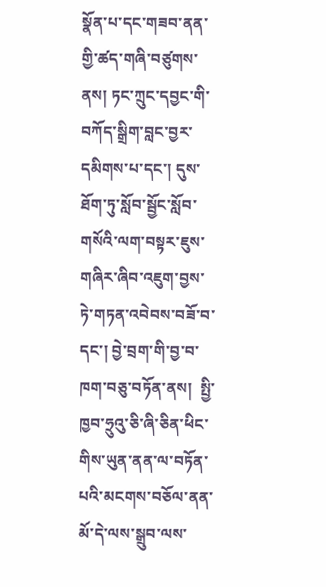སྣོན་པ་དང་གཟབ་ནན་གྱི་ཚད་གཞི་བཙུགས་ནས། ཏང་ཀྲུང་དབྱང་གི་བཀོད་སྒྲིག་བླང་བྱར་དམིགས་པ་དང་། དུས་ཐོག་ཏུ་སློབ་སྦྱོང་སློབ་གསོའི་ལག་བསྟར་ཇུས་གཞིར་ཞིབ་འཇུག་བྱས་ཏེ་གཏན་འབེབས་བཟོ་བ་དང་། བྱེ་བྲག་གི་བྱ་བ་ཁག་བཅུ་བཏོན་ནས།  སྤྱི་ཁྱབ་ཧྲུའུ་ཅི་ཞི་ཅིན་ཕིང་གིས་ཡུན་ནན་ལ་བཏོན་པའི་མངགས་བཅོལ་ནན་མོ་དེ་ལས་སྒྲུབ་ལས་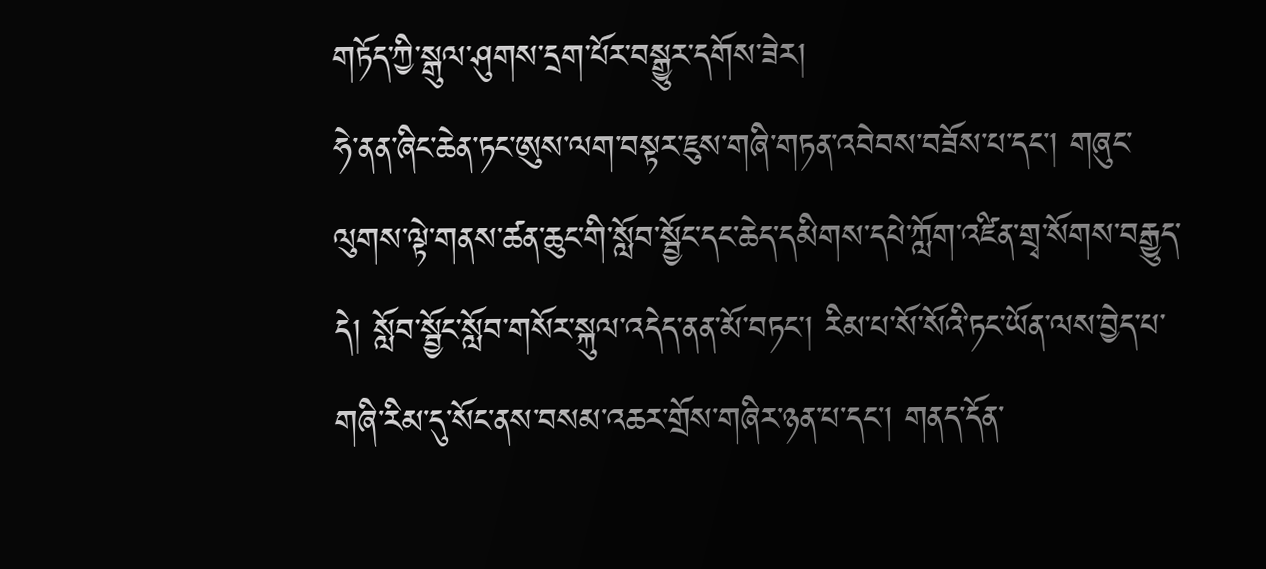གཏོད་ཀྱི་སྒུལ་ཤུགས་དྲག་པོར་བསྒྱུར་དགོས་ཟེར།
ཧེ་ནན་ཞིང་ཆེན་ཏང་ཨུས་ལག་བསྟར་ཇུས་གཞི་གཏན་འབེབས་བཟོས་པ་དང་། གཞུང་ལུགས་ལྟེ་གནས་ཚན་ཆུང་གི་སློབ་སྦྱོང་དང་ཆེད་དམིགས་དཔེ་ཀློག་འཛིན་གྲྭ་སོགས་བརྒྱུད་དེ། སློབ་སྦྱོང་སློབ་གསོར་སྐུལ་འདེད་ནན་མོ་བཏང་། རིམ་པ་སོ་སོའི་ཏང་ཡོན་ལས་བྱེད་པ་གཞི་རིམ་དུ་སོང་ནས་བསམ་འཆར་གྲོས་གཞིར་ཉན་པ་དང་། གནད་དོན་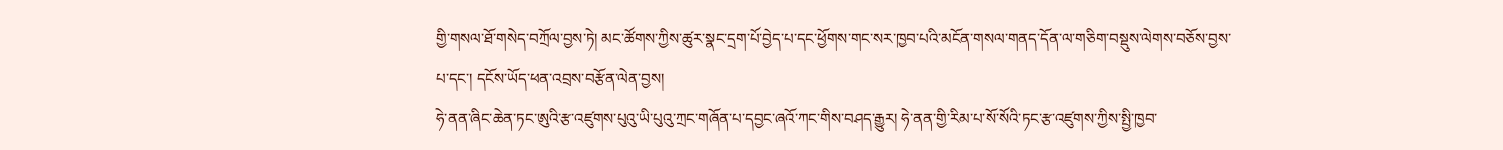གྱི་གསལ་ཐོ་གསེད་བཀྲོལ་བྱས་ཏེ། མང་ཚོགས་ཀྱིས་ཚུར་སྣང་དྲག་པོ་བྱེད་པ་དང་ཕྱོགས་གང་སར་ཁྱབ་པའི་མངོན་གསལ་གནད་དོན་ལ་གཅིག་བསྡུས་ལེགས་བཅོས་བྱས་པ་དང་། དངོས་ཡོད་ཕན་འབྲས་བརྩོན་ལེན་བྱས།
ཧེ་ནན་ཞིང་ཆེན་ཏང་ཨུའི་རྩ་འཛུགས་པུའུ་ཡི་པུའུ་ཀྲང་གཞོན་པ་དབྱང་ཞའོ་ཀང་གིས་བཤད་རྒྱུར། ཧེ་ནན་གྱི་རིམ་པ་སོ་སོའི་ཏང་རྩ་འཛུགས་ཀྱིས་སྤྱི་ཁྱབ་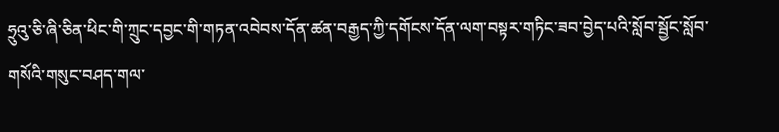ཧྲུའུ་ཅི་ཞི་ཅིན་ཕིང་གི་ཀྲུང་དབྱང་གི་གཏན་འབེབས་དོན་ཚན་བརྒྱད་ཀྱི་དགོངས་དོན་ལག་བསྟར་གཏིང་ཟབ་བྱེད་པའི་སློབ་སྦྱོང་སློབ་གསོའི་གསུང་བཤད་གལ་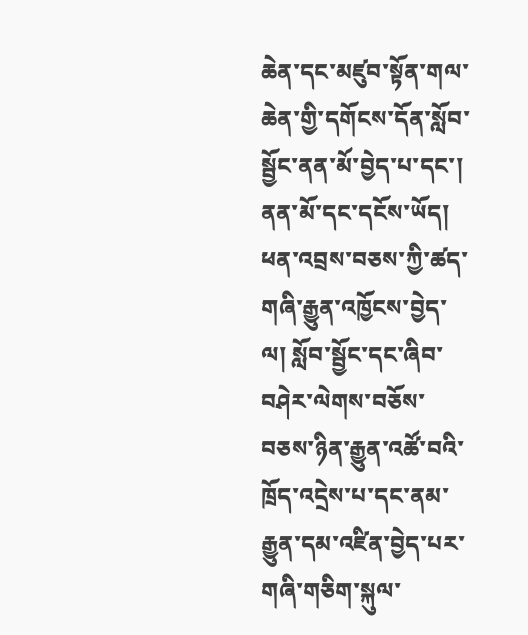ཆེན་དང་མཛུབ་སྟོན་གལ་ཆེན་གྱི་དགོངས་དོན་སློབ་སྦྱོང་ནན་མོ་བྱེད་པ་དང་། ནན་མོ་དང་དངོས་ཡོད། ཕན་འབྲས་བཅས་ཀྱི་ཚད་གཞི་རྒྱུན་འཁྱོངས་བྱེད་ལ། སློབ་སྦྱོང་དང་ཞིབ་བཤེར་ལེགས་བཅོས་བཅས་ཉིན་རྒྱུན་འཚོ་བའི་ཁྲོད་འདྲེས་པ་དང་ནམ་རྒྱུན་དམ་འཛིན་བྱེད་པར་གཞི་གཅིག་སྐུལ་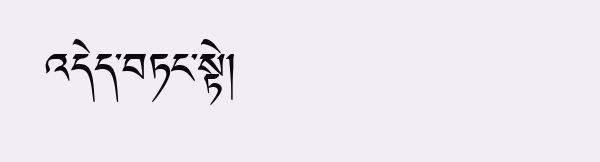འདེད་བཏང་སྟེ།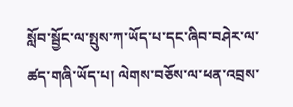སློབ་སྦྱོང་ལ་སྤུས་ཀ་ཡོད་པ་དང་ཞིབ་བཤེར་ལ་ཚད་གཞི་ཡོད་པ། ལེགས་བཅོས་ལ་ཕན་འབྲས་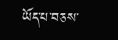ཡོད་པ་བཅས་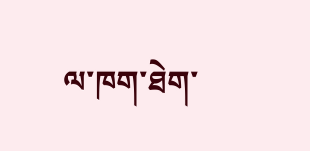ལ་ཁག་ཐེག་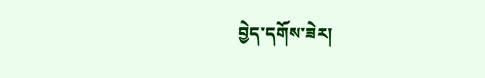བྱེད་དགོས་ཟེར།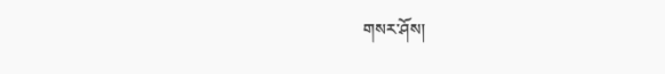གསར་ཤོས།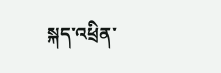སྐད་འཕྲིན་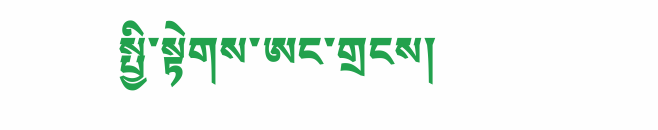སྤྱི་སྟེགས་ཨང་གྲངས།